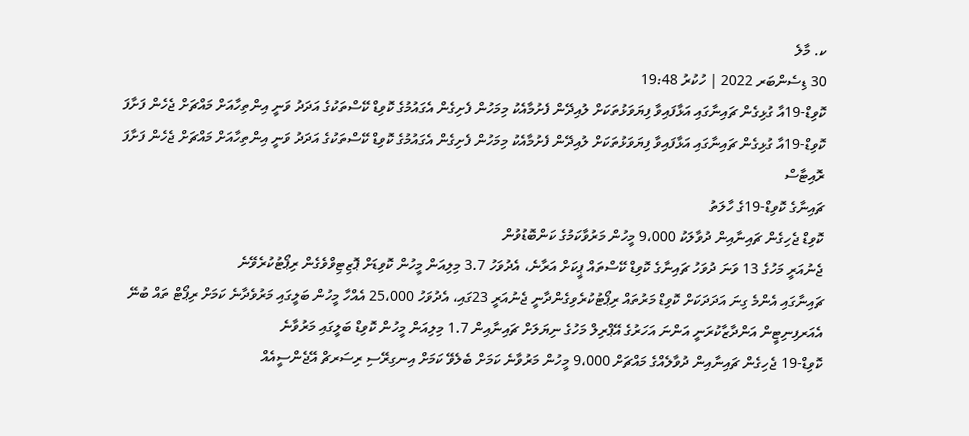ކ. މާލެ
30 ޑިސެންބަރ 2022 | ހުކުރު 19:48
ކޮވިޑް-19އާ ގުޅިގެން ޗައިނާގައި އަޅާފައިވާ ފިޔަވަޅުތަކަށް ލުއިދޭން ފެށުމާއެކު މިމަހުން ފެށިގެން އެގައުމުގެ ކޮވިޑް ކޭސްތަކުގެ އަދަދު ވަނީ އިންތިހާއަށް މައްޗަށް ޖެހެން ފަށާފަ
ކޮވިޑް-19އާ ގުޅިގެން ޗައިނާގައި އަޅާފައިވާ ފިޔަވަޅުތަކަށް ލުއިދޭން ފެށުމާއެކު މިމަހުން ފެށިގެން އެގައުމުގެ ކޮވިޑް ކޭސްތަކުގެ އަދަދު ވަނީ އިންތިހާއަށް މައްޗަށް ޖެހެން ފަށާފަ
ރޮއިޓާސް
ޗައިނާގެ ކޮވިޑް-19ގެ ހާލަތު
ކޮވިޑް ޖެހިގެން ޗައިނާއިން ދުވާލަކު 9،000 މީހުން މަރުވާކަމުގެ ކަންބޮޑުވުން
ޖެނުއަރީ މަހުގެ 13 ވަނަ ދުވަހު ޗައިނާގެ ކޮވިޑް ކޭސްތައް ޕީކަށް އަރާނެ، އެދުވަހު 3.7 މިލިއަން މީހުން ކޮވިޑަށް ޕޮޒިޓިވްވެގެން ރިޕޯޓުކުރެވޭނެ
ޗައިނާގައި އެންމެ ގިނަ އަދަދަކަށް ކޮވިޑް މަރުތައް ރިޕޯޓުކުރެވިގެންދާނީ ޖެނުއަރީ 23ގައި، އެދުވަހު 25،000 އެއްހާ މީހުން ބަލީގައި މަރުވެދާނެ ކަމަށް ރިޕޯޓް ތައް ބުނޭ
އެއަރފިނިޓީން އަންދާޒާކުރަނީ އަންނަ އަހަރުގެ އޭޕްރިލް މަހުގެ ނިޔަލަށް ޗައިނާއިން 1.7 މިލިއަން މީހުން ކޮވިޑް ބަލީގައި މަރުވާނެ
ކޮވިޑް-19 ޖެހިގެން ޗައިނާއިން ދުވާލެއްގެ މައްޗަށް 9،000 މީހުން މަރުވާނެ ކަމަށް ބެލެވޭ ކަމަށް އިނގިރޭސި ރިސަރޗް އޭޖެންސީއެއް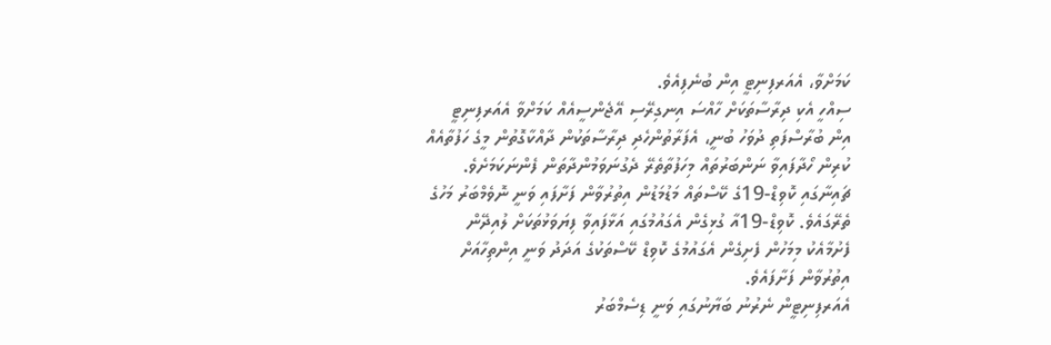ކަމަށްވާ، އެއަރފިނިޓީ އިން ބުނެފިއެވެ.
ސިއްހީ އެކި ދިރާސާތަކަށް ހާއްސަ އިނގިރޭސި އޭޖެންސީއެއް ކަމަށްވާ އެއަރފިނިޓީ އިން ބުރާސްފަތި ދުވަހު ބުނީ، އެފަރާތުންހެދި ދިރާސާތަކުން ދާއްކާގޮތުން މީގެ ހަފުތާއެއް ކުރިން ހޯދާފައިވާ ނަންބަރުތައް މިހަފުތާތެރޭ ދެގުނަވަމުންދާތަން ފެންނަކަމަށެވެ.
ޗައިނާގައި ކޮވިޑް-19ގެ ކޭސްތައް މަޑުމަޑުން އިތުރުވާން ފަށާފައި ވަނީ ނޮވެމްބަރު މަހުގެ ތެރޭގައެވެ. ކޮވިޑް-19އާ ގުޅިގެން އެގައުމުގައި އަޅާފައިވާ ފިޔަވަޅުތަކަށް ލުއިދޭން ފެށުމާއެކު މިމަހުން ފެށިގެން އެގައުމުގެ ކޮވިޑް ކޭސްތަކުގެ އަދަދު ވަނީ އިންތިހާއަށް އިތުރުވާން ފަށާފައެވެ.
އެއަރފިނިޓީން ނެރުނު ބަޔާނުގައި ވަނީ ޑިސެމްބަރު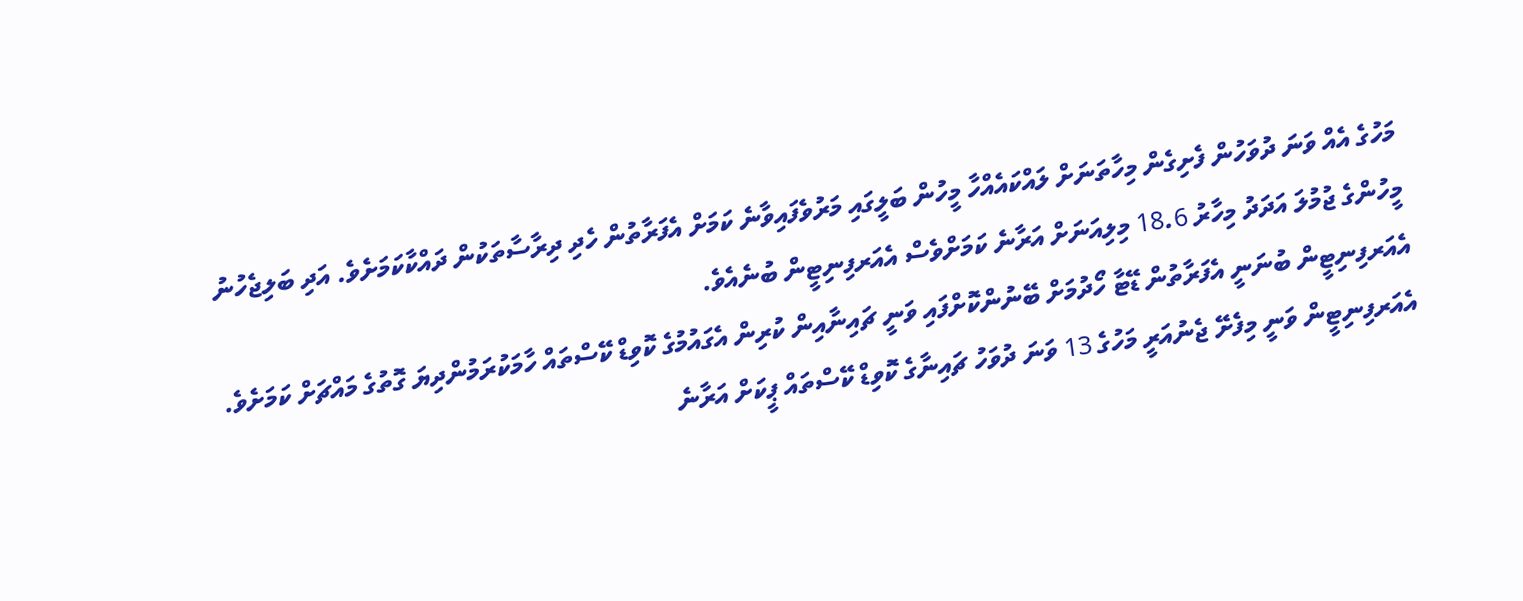މަހުގެ އެއް ވަނަ ދުވަހުން ފެށިގެން މިހާތަނަށް ލައްކައެއްހާ މީހުން ބަލީގައި މަރުވެފައިވާނެ ކަމަށް އެފަރާތުން ހެދި ދިރާސާތަކުން ދައްކާކަމަށެވެ. އަދި ބަލިޖެހުނު މީހުންގެ ޖުމުލަ އަދަދު މިހާރު 18.6 މިލިއަނަށް އަރާނެ ކަމަށްވެސް އެއަރފިނިޓީން ބުނެއެވެ.
އެއަރފިނިޓީން ބުނަނީ އެފަރާތުން ޑޭޓާ ހޯދުމަށް ބޭނުންކޮށްފައި ވަނީ ޗައިނާއިން ކުރިން އެގައުމުގެ ކޮވިޑް ކޭސްތައް ހާމަކުރަމުންދިޔަ ގޮތުގެ މައްޗަށް ކަމަށެވެ.
އެއަރފިނިޓީން ވަނީ މިފެށޭ ޖެނުއަރީ މަހުގެ 13 ވަނަ ދުވަހު ޗައިނާގެ ކޮވިޑް ކޭސްތައް ޕީކަށް އަރާނެ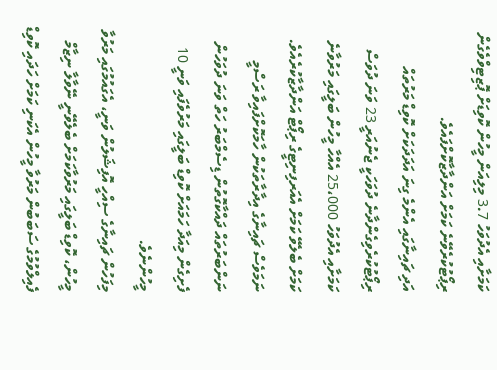ކަމަށާއި އެދުވަހު 3.7 މިލިއަން މީހުން ކޮވިޑަށް ޕޮޒިޓިވްވެގެން ރިޕޯޓުކުރެވޭނެ ކަމަށް އަންދާޒާކޮށްފައެވެ.
އަދި ޗައިނާގައި އެންމެ ގިނަ އަދަދަކަށް ކޮވިޑް މަރުތައް ރިޕޯޓުކުރެވިގެންދާނެ ދުވަހަކީ ޖެނުއަރީ 23 ވަނަ ދުވަސް ކަމަށާއި އެދުވަހު 25،000 އެއްހާ މީހުން ބަލީގައި މަރުވާނެ ކަމަށް ބެލެވޭ ކަމަށް އެއަރފިނިޓީގެ ރިޕޯޓް އަންދާޒާކުރެއެވެ.
ނަމަވެސް ޗައިނާގެ އިދާރާތަކުން ހާމަކޮށްފައިވާ ރަސްމީ ނަންބަރުތައް ދައްކާގޮތުން ޑިސެމްބަރު ހަތް ވަނަ ދުވަހުން ފެށިގެން މިއަދާ ހަމައަށް ކޮވިޑް ބަލީގައި މަރުވެފައި ވަނީ 10 މީހުންނެވެ.
މިފަހުން ޗައިނާގެ ސިއްހީ އޮފިޝަލުން ވަނީ، އެގައުމުގައި މަރުވާ މީހުން، ކޮވިޑް ބަލީގައި މަރުވާކަމަށް ބެލެވޭނީ ނޭވާލާ ނިޒާމް ފެއިލްވުމުގެ ސަބަބުން މަރުވާ މީހުން އެކަނި ކަމަށް ހަދައި ކޮވިޑް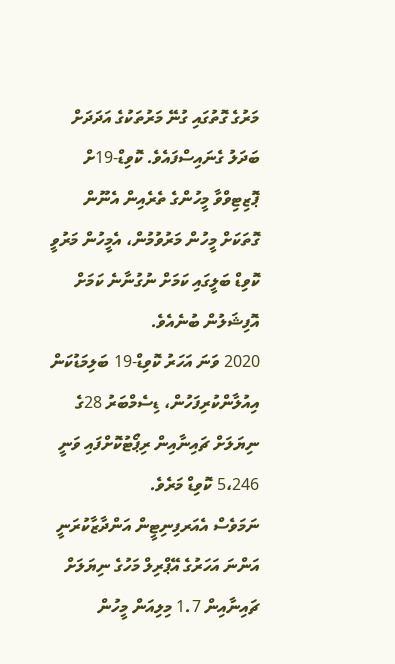މަރުގެ ގޮތުގައި ގުނޭ މަރުތަކުގެ އަދަދަށް ބަދަލު ގެނައިސްފައެވެ. ކޮވިޑް-19ށް ޕޮޒިޓިވްވާ މީހުންގެ ތެރެއިން އެނޫން ގޮތަކަށް މީހުން މަރުވުމުން، އެމީހުން މަރުވީ ކޮވިޑް ބަލީގައި ކަމަށް ނުގުނާނެ ކަމަށް އޮފިޝަލުން ބުނެއެވެ.
2020 ވަނަ އަހަރު ކޮވިޑް-19 ބަލިމަޑުކަން އިއުލާންކުރިފަހުން، ޑިސެމްބަރު 28ގެ ނިޔަލަށް ޗައިނާއިން ރިޕޯޓުކޮށްފައި ވަނީ 5،246 ކޮވިޑް މަރެވެ.
ނަމަވެސް އެއަރފިނިޓީން އަންދާޒާކުރަނީ އަންނަ އަހަރުގެ އޭޕްރިލް މަހުގެ ނިޔަލަށް ޗައިނާއިން 1.7 މިލިއަން މީހުން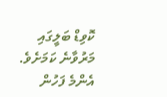ކޮވިޑް ބަލީގައި މަރުވާނެ ކަމަށެވެ.
އެންމެ ފަހުން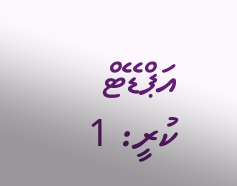އަޕްޑޭޓް ކުރީ: 1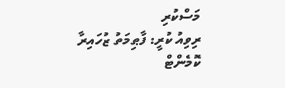މަސްކުރި
ރިވިއު ކުރީ: ފާޠިމަތު ޒުހައިރާ
ކޮމެންޓް